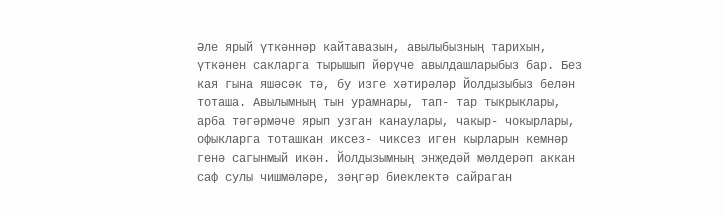Әле ярый үткәннәр кайтавазын, авылыбызның тарихын, үткәнен сакларга тырышып йөрүче авылдашларыбыз бар. Без кая гына яшәсәк тә, бу изге хәтирәләр Йолдызыбыз белән тоташа. Авылымның тын урамнары, тап- тар тыкрыклары, арба тәгәрмәче ярып узган канаулары, чакыр- чокырлары, офыкларга тоташкан иксез- чиксез иген кырларын кемнәр генә сагынмый икән. Йолдызымның энҗедәй мөлдерәп аккан саф сулы чишмәләре, зәңгәр биеклектә сайраган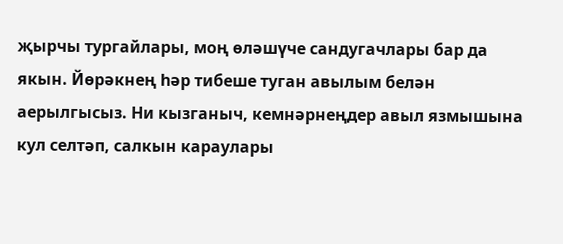җырчы тургайлары, моң өләшүче сандугачлары бар да якын. Йөрәкнең һәр тибеше туган авылым белән аерылгысыз. Ни кызганыч, кемнәрнеңдер авыл язмышына кул селтәп, салкын караулары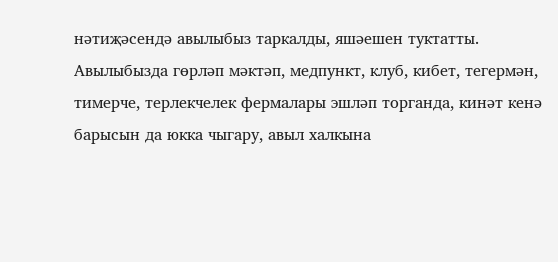нәтиҗәсендә авылыбыз таркалды, яшәешен туктатты. Авылыбызда гөрләп мәктәп, медпункт, клуб, кибет, тегермән, тимерче, терлекчелек фермалары эшләп торганда, кинәт кенә барысын да юкка чыгару, авыл халкына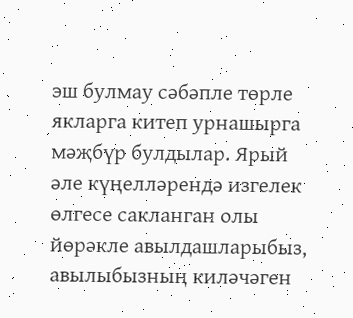эш булмау сәбәпле төрле якларга китеп урнашырга мәҗбүр булдылар. Ярый әле күңелләрендә изгелек өлгесе сакланган олы йөрәкле авылдашларыбыз, авылыбызның киләчәген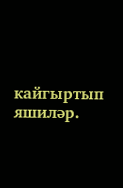кайгыртып яшиләр.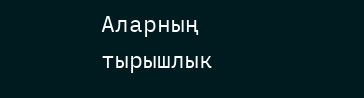Аларның тырышлык